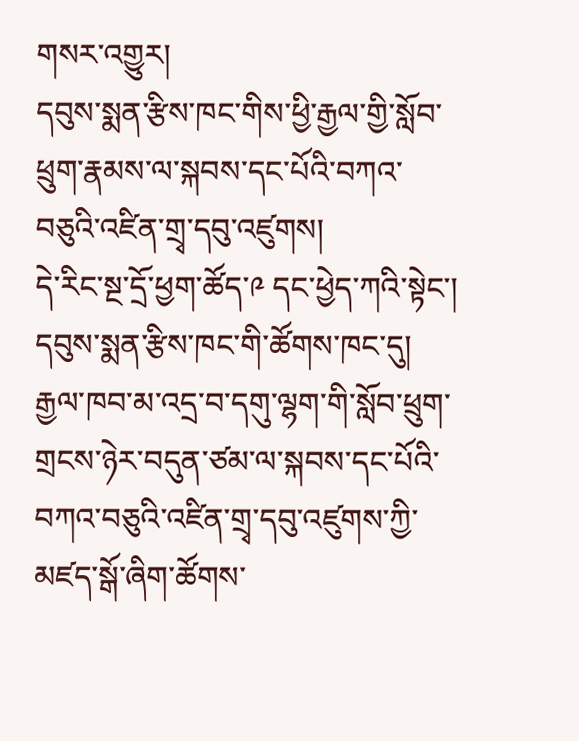གསར་འགྱུར།
དབུས་སྨན་རྩིས་ཁང་གིས་ཕྱི་རྒྱལ་གྱི་སློབ་ཕྲུག་རྣམས་ལ་སྐབས་དང་པོའི་བཀའ་བཅུའི་འཛིན་གྲྭ་དབུ་འཛུགས།
དེ་རིང་སྔ་དྲོ་ཕྱག་ཚོད་༩ དང་ཕྱེད་ཀའི་སྟེང་། དབུས་སྨན་རྩིས་ཁང་གི་ཚོགས་ཁང་དུ།  རྒྱལ་ཁབ་མ་འདྲ་བ་དགུ་ལྷག་གི་སློབ་ཕྲུག་གྲངས་ཉེར་བདུན་ཙམ་ལ་སྐབས་དང་པོའི་བཀའ་བཅུའི་འཛིན་གྲྭ་དབུ་འཛུགས་ཀྱི་མཛད་སྒོ་ཞིག་ཚོགས་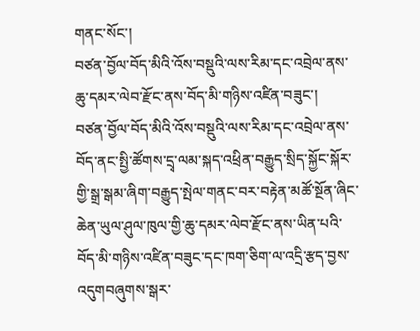གནང་སོང་།
བཙན་བྱོལ་བོད་མིའི་འོས་བསྡུའི་ལས་རིམ་དང་འབྲེལ་ནས་ཆུ་དམར་ལེབ་རྫོང་ནས་བོད་མི་གཉིས་འཛིན་བཟུང་།
བཙན་བྱོལ་བོད་མིའི་འོས་བསྡུའི་ལས་རིམ་དང་འབྲེལ་ནས་བོད་ནང་སྤྱི་ཚོགས་དྲྭ་ལམ་སྐད་འཕྲིན་བརྒྱུད་སྲིད་སྐྱོང་སྐོར་གྱི་སྒྲ་སྒམ་ཞིག་བརྒྱུད་སྤེལ་གནང་བར་བརྟེན་མཚོ་སྔོན་ཞིང་ཆེན་ཡུལ་ཤུལ་ཁུལ་གྱི་ཆུ་དམར་ལེབ་རྫོང་ནས་ཡིན་པའི་བོད་མི་གཉིས་འཛིན་བཟུང་དང་ཁག་ཅིག་ལ་འདྲི་རྩད་བྱས་འདུགབཞུགས་སྒར་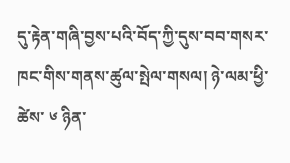དུ་རྟེན་གཞི་བྱས་པའི་བོད་ཀྱི་དུས་བབ་གསར་ཁང་གིས་གནས་ཚུལ་སྤེལ་གསལ། ཉེ་ལམ་ཕྱི་ཚེས་ ༦ ཉིན་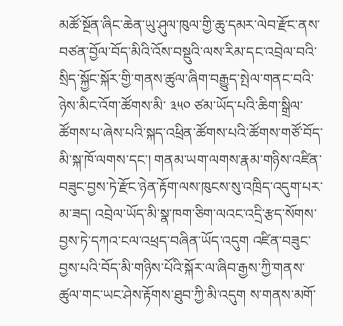མཚོ་སྔོན་ཞིང་ཆེན་ཡུ་ཤུལ་ཁུལ་གྱི་ཆུ་དམར་ལེབ་རྫོང་ནས་བཙན་བྱོལ་བོད་མིའི་འོས་བསྡུའི་ལས་རིམ་དང་འབྲེལ་བའི་སྲིད་སྐྱོང་སྐོར་གྱི་གནས་ཚུལ་ཞིག་བརྒྱུད་སྤེལ་གནང་བའི་ཉེས་མིང་འོག་ཚོགས་མི་ ༣༥༠ ཙམ་ཡོད་པའི་ཆིག་སྒྲིལ་ཚོགས་པ་ཞེས་པའི་སྐད་འཕྲིན་ཚོགས་པའི་ཚོགས་གཙོ་བོད་མི་སྐ་ཁོ་ལགས་དང་། གནམ་ཡག་ལགས་རྣམ་གཉིས་འཛིན་བཟུང་བྱས་ཏེ་རྫོང་ཉེན་རྟོག་ལས་ཁུངས་སུ་འཁྲིད་འདུག་པར་མ་ཟད། འབྲེལ་ཡོད་མི་སྣ་ཁག་ཅིག་ལའང་འདྲི་རྩད་སོགས་བྱས་ཏེ་དཀའ་ངལ་འཕྲད་བཞིན་ཡོད་འདུག འཛིན་བཟུང་བྱས་པའི་བོད་མི་གཉིས་པོའི་སྐོར་ལ་ཞིབ་རྒྱས་ཀྱི་གནས་ཚུལ་གང་ཡང་ཤེས་རྟོགས་ཐུབ་ཀྱི་མི་འདུག ས་གནས་མགོ་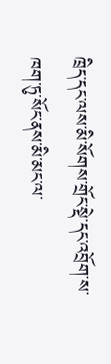ཁྲིད་དང་ལས་མི་སོགས་གྲོང་སྡེ་དང་འབྲོག་ས་ཁག་ཏུ་སོང་ནས་མི་མང་ལ་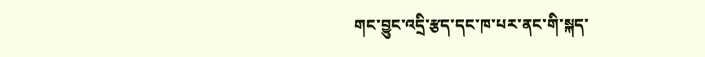གང་བྱུང་འདྲི་རྩད་དང་ཁ་པར་ནང་གི་སྐད་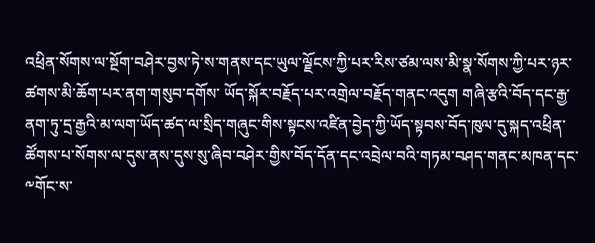འཕྲིན་སོགས་ལ་སྔོག་བཤེར་བྱས་ཏེ་ས་གནས་དང་ཡུལ་ལྗོངས་ཀྱི་པར་རིས་ཙམ་ལས་མི་སྣ་སོགས་ཀྱི་པར་ཉར་ཚགས་མི་ཆོག་པར་ནག་གསུབ་དགོས་ ཡོད་སྐོར་བརྗོད་པར་འགྲེལ་བརྗོད་གནང་འདུག གཞི་རྩའི་བོད་དང་རྒྱ་ནག་ཏུ་དྲ་རྒྱའི་མ་ལག་ཡོད་ཚད་ལ་སྲིད་གཞུང་གིས་སྟངས་འཛིན་བྱེད་ཀྱི་ཡོད་སྟབས་བོད་ཁུལ་དུ་སྐད་འཕྲིན་ཚོགས་པ་སོགས་ལ་དུས་ནས་དུས་སུ་ཞིབ་བཤེར་གྱིས་བོད་དོན་དང་འབྲེལ་བའི་གཏམ་བཤད་གནང་མཁན་དང་༸གོང་ས་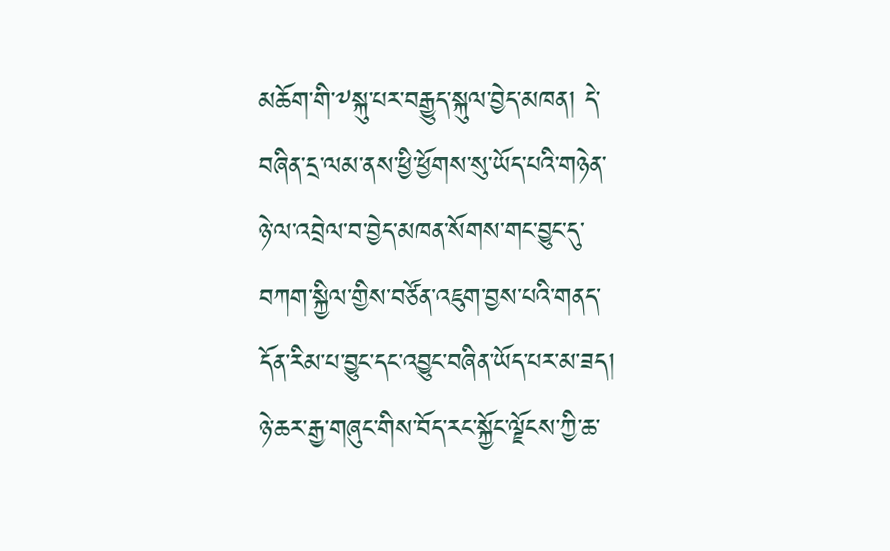མཆོག་གི་༸སྐུ་པར་བརྒྱུད་སྐུལ་བྱེད་མཁན། དེ་བཞིན་དྲ་ལམ་ནས་ཕྱི་ཕྱོགས་སུ་ཡོད་པའི་གཉེན་ཉེ་ལ་འབྲེལ་བ་བྱེད་མཁན་སོགས་གང་བྱུང་དུ་བཀག་སྐྱིལ་གྱིས་བཙོན་འཇུག་བྱས་པའི་གནད་དོན་རིམ་པ་བྱུང་དང་འབྱུང་བཞིན་ཡོད་པར་མ་ཟད། ཉེ་ཆར་རྒྱ་གཞུང་གིས་བོད་རང་སྐྱོང་ལྗོངས་ཀྱི་ཆ་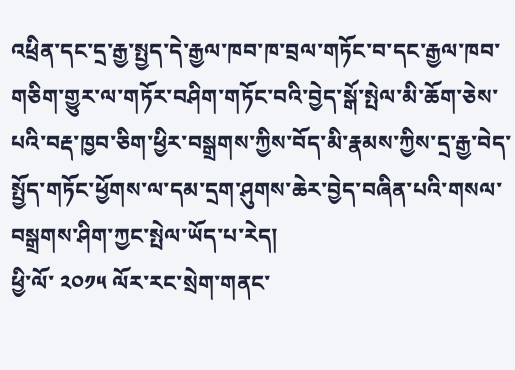འཕྲིན་དང་དྲ་རྒྱ་སྤྱད་དེ་རྒྱལ་ཁབ་ཁ་བྲལ་གཏོང་བ་དང་རྒྱལ་ཁབ་གཅིག་གྱུར་ལ་གཏོར་བཤིག་གཏོང་བའི་བྱེད་སྒོ་སྤེལ་མི་ཆོག་ཅེས་པའི་བརྡ་ཁྱབ་ཅིག་ཕྱིར་བསྒྲགས་ཀྱིས་བོད་མི་རྣམས་ཀྱིས་དྲ་རྒྱ་བེད་སྤྱོད་གཏོང་ཕྱོགས་ལ་དམ་དྲག་ཤུགས་ཆེར་བྱེད་བཞིན་པའི་གསལ་བསྒྲགས་ཤིག་ཀྱང་སྤེལ་ཡོད་པ་རེད།
ཕྱི་ལོ་ ༢༠༡༥ ལོར་རང་སྲེག་གནང་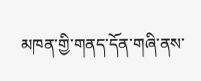མཁན་གྱི་གནད་དོན་གཞི་ནས་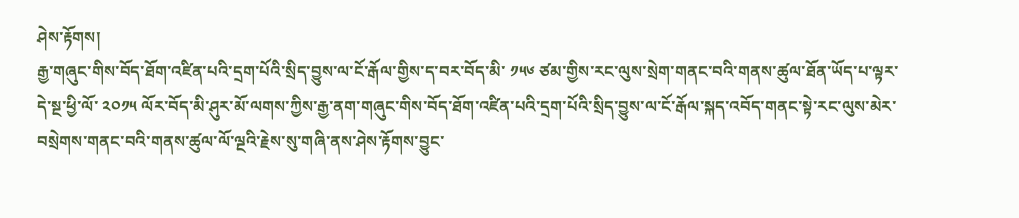ཤེས་རྟོགས།
རྒྱ་གཞུང་གིས་བོད་ཐོག་འཛིན་པའི་དྲག་པོའི་སྲིད་བྱུས་ལ་ངོ་རྒོལ་གྱིས་ད་བར་བོད་མི་ ༡༥༦ ཙམ་གྱིས་རང་ལུས་སྲེག་གནང་བའི་གནས་ཚུལ་ཐོན་ཡོད་པ་ལྟར་དེ་སྔ་ཕྱི་ལོ་ ༢༠༡༥ ལོར་བོད་མི་ཤུར་མོ་ལགས་ཀྱིས་རྒྱ་ནག་གཞུང་གིས་བོད་ཐོག་འཛིན་པའི་དྲག་པོའི་སྲིད་བྱུས་ལ་ངོ་རྒོལ་སྐད་འབོད་གནང་སྟེ་རང་ལུས་མེར་བསྲེགས་གནང་བའི་གནས་ཚུལ་ལོ་ལྔའི་རྗེས་སུ་གཞི་ནས་ཤེས་རྟོགས་བྱུང་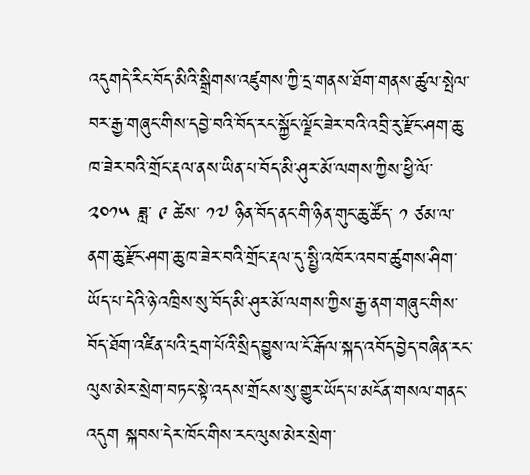འདུགདེ་རིང་བོད་མིའི་སྒྲིགས་འཛུགས་ཀྱི་དྲ་གནས་ཐོག་གནས་ཚུལ་སྤེལ་བར་རྒྱ་གཞུང་གིས་དབྱེ་བའི་བོད་རང་སྐྱོང་ལྗོང་ཟེར་བའི་འབྲི་རུ་རྫོང་ཤག་ཆུ་ཁ་ཟེར་བའི་གྲོང་རྡལ་ནས་ཡིན་པ་བོད་མི་ཤུར་མོ་ལགས་ཀྱིས་ཕྱི་ལོ་ ༢༠༡༥ ཟླ་ ༩ ཚེས་ ༡༧ ཉིན་བོད་ནང་གི་ཉིན་གུང་ཆུ་ཚོད་ ༡ ཙམ་ལ་ནག་ཆུ་རྫོང་ཤག་ཆུ་ཁ་ཟེར་བའི་གྲོང་རྡལ་དུ་སྤྱི་འཁོར་འབབ་ཚུགས་ཤིག་ཡོད་པ་དེའི་ཉེ་འཁྲིས་སུ་བོད་མི་ཤུར་མོ་ལགས་ཀྱིས་རྒྱ་ནག་གཞུང་གིས་བོད་ཐོག་འཛིན་པའི་དྲག་པོའི་སྲིད་བྱུས་ལ་ངོ་རྒོལ་སྐད་འབོད་བྱེད་བཞིན་རང་ལུས་མེར་སྲེག་བཏང་སྟེ་འདས་གྲོངས་སུ་གྱུར་ཡོད་པ་མངོན་གསལ་གནང་འདུག སྐབས་དེར་ཁོང་གིས་རང་ལུས་མེར་སྲེག་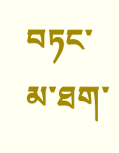བཏང་མ་ཐག་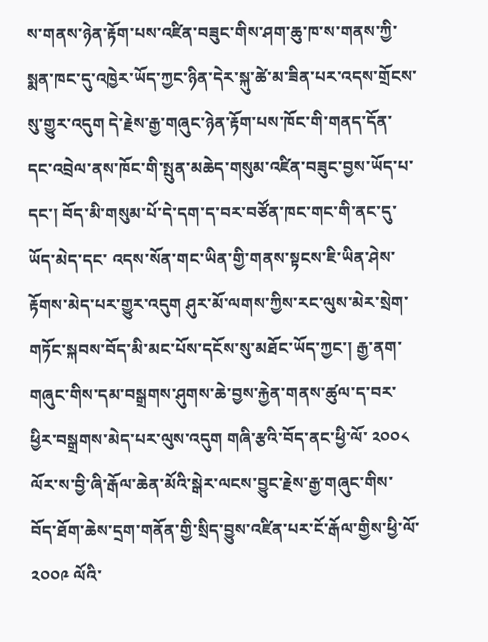ས་གནས་ཉེན་རྟོག་པས་འཛིན་བཟུང་གིས་ཤག་ཆུ་ཁ་ས་གནས་ཀྱི་སྨན་ཁང་དུ་འཁྱེར་ཡོད་ཀྱང་ཉིན་དེར་སྐུ་ཚེ་མ་ཟིན་པར་འདས་གྲོངས་སུ་གྱུར་འདུག དེ་རྗེས་རྒྱ་གཞུང་ཉེན་རྟོག་པས་ཁོང་གི་གནད་དོན་དང་འབྲེལ་ནས་ཁོང་གི་སྤུན་མཆེད་གསུམ་འཛིན་བཟུང་བྱས་ཡོད་པ་དང་། བོད་མི་གསུམ་པོ་དེ་དག་ད་བར་བཙོན་ཁང་གང་གི་ནང་དུ་ཡོད་མེད་དང་ འདས་སོན་གང་ཡིན་གྱི་གནས་སྟངས་ཇི་ཡིན་ཤེས་རྟོགས་མེད་པར་གྱུར་འདུག ཤུར་མོ་ལགས་ཀྱིས་རང་ལུས་མེར་སྲེག་གཏོང་སྐབས་བོད་མི་མང་པོས་དངོས་སུ་མཐོང་ཡོད་ཀྱང་། རྒྱ་ནག་གཞུང་གིས་དམ་བསྒྲགས་ཤུགས་ཆེ་བྱས་རྐྱེན་གནས་ཚུལ་ད་བར་ཕྱིར་བསྒྲགས་མེད་པར་ལུས་འདུག གཞི་རྩའི་བོད་ནང་ཕྱི་ལོ་ ༢༠༠༨ ལོར་ས་བྱི་ཞི་རྒོལ་ཆེན་མོའི་སྒེར་ལངས་བྱུང་རྗེས་རྒྱ་གཞུང་གིས་བོད་ཐོག་ཆེས་དྲག་གནོན་གྱི་སྲིད་བྱུས་འཛིན་པར་ངོ་རྒོལ་གྱིས་ཕྱི་ལོ་ ༢༠༠༩ ལོའི་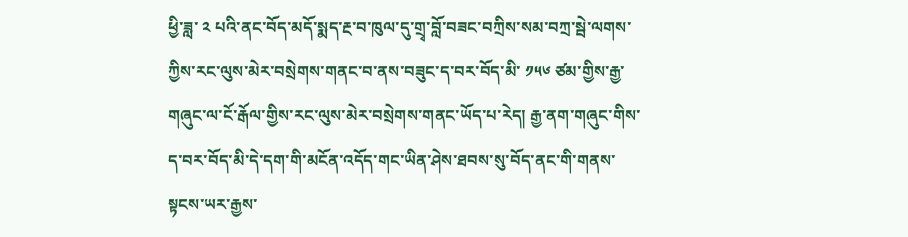ཕྱི་ཟླ་ ༢ པའི་ནང་བོད་མདོ་སྨད་རྔ་བ་ཁུལ་དུ་གྲྭ་བློ་བཟང་བཀྲིས་སམ་བཀྲ་སྦེ་ལགས་ཀྱིས་རང་ལུས་མེར་བསྲེགས་གནང་བ་ནས་བཟུང་ད་བར་བོད་མི་ ༡༥༦ ཙམ་གྱིས་རྒྱ་གཞུང་ལ་ངོ་རྒོལ་གྱིས་རང་ལུས་མེར་བསྲེགས་གནང་ཡོད་པ་རེད། རྒྱ་ནག་གཞུང་གིས་ད་བར་བོད་མི་དེ་དག་གི་མངོན་འདོད་གང་ཡིན་ཤེས་ཐབས་སུ་བོད་ནང་གི་གནས་སྟངས་ཡར་རྒྱས་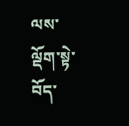ལས་ལྡོག་སྟེ་བོད་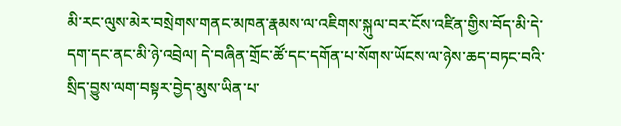མི་རང་ལུས་མེར་བསྲེགས་གནང་མཁན་རྣམས་ལ་འཇིགས་སྐུལ་བར་ངོས་འཛིན་གྱིས་བོད་མི་དེ་དག་དང་ནང་མི་ཉེ་འབྲེལ། དེ་བཞིན་གྲོང་ཚོ་དང་དགོན་པ་སོགས་ཡོངས་ལ་ཉེས་ཆད་བཏང་བའི་སྲིད་བྱུས་ལག་བསྟར་བྱེད་མུས་ཡིན་པ་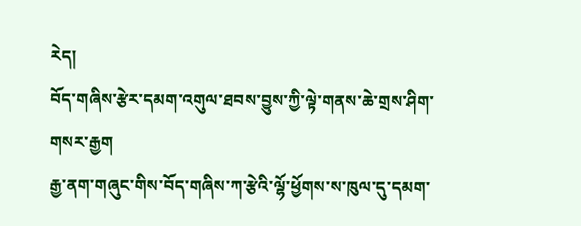རེད།
བོད་གཞིས་རྩེར་དམག་འགུལ་ཐབས་བྱུས་ཀྱི་ལྟེ་གནས་ཆེ་གྲས་ཤིག་གསར་རྒྱག
རྒྱ་ནག་གཞུང་གིས་བོད་གཞིས་ཀ་རྩེའི་ལྷོ་ཕྱོགས་ས་ཁུལ་དུ་དམག་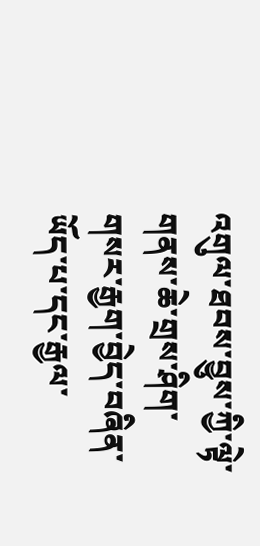འགུལ་ཐབས་བྱུས་ཀྱི་ལྟེ་གནས་ཆེ་གྲས་ཤིག་གསར་རྒྱག་བྱེད་བཞིན་ཡོད་པ་དང་རྒྱལ་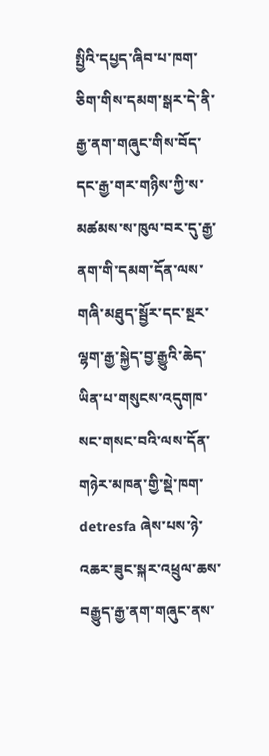སྤྱིའི་དཔྱད་ཞིབ་པ་ཁག་ཅིག་གིས་དམག་སྒར་དེ་ནི་རྒྱ་ནག་གཞུང་གིས་བོད་དང་རྒྱ་གར་གཉིས་ཀྱི་ས་མཚམས་ས་ཁུལ་བར་དུ་རྒྱ་ནག་གི་དམག་དོན་ལས་གཞི་མཐུད་སྦྱོར་དང་སྔར་ལྷག་རྒྱ་སྐྱེད་བྱ་རྒྱུའི་ཆེད་ཡིན་པ་གསུངས་འདུགཁ་སང་གསང་བའི་ལས་དོན་གཉེར་མཁན་གྱི་སྡེ་ཁག་ detresfa ཞེས་པས་ཉེ་འཆར་ཟུང་སྐར་འཕྲུལ་ཆས་བརྒྱུད་རྒྱ་ནག་གཞུང་ནས་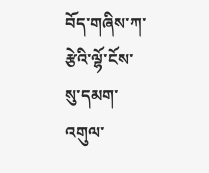བོད་གཞིས་ཀ་རྩེའི་ལྷོ་ངོས་སུ་དམག་འགུལ་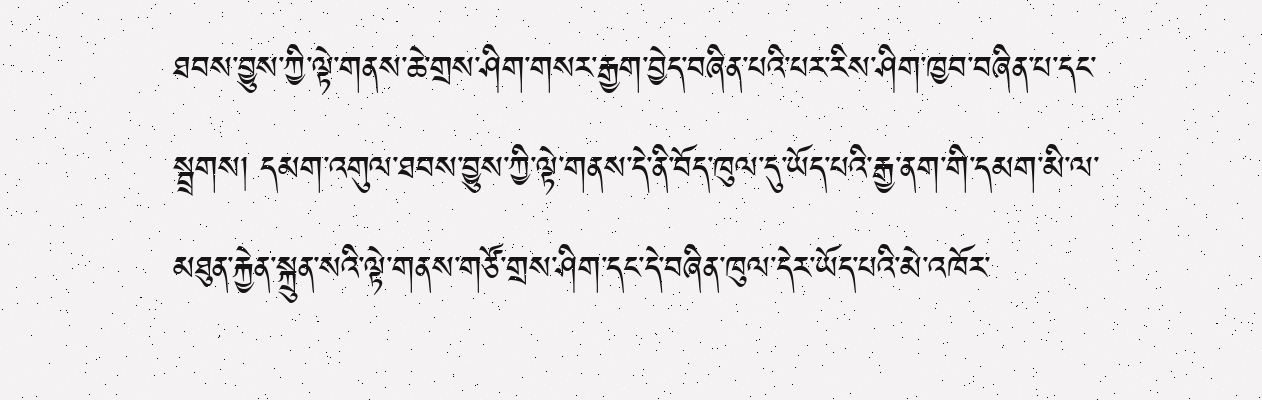ཐབས་བྱུས་ཀྱི་ལྟེ་གནས་ཆེ་གྲས་ཤིག་གསར་རྒྱག་བྱེད་བཞིན་པའི་པར་རིས་ཤིག་ཁྱབ་བཞིན་པ་དང་སྦྲགས། དམག་འགུལ་ཐབས་བྱུས་ཀྱི་ལྟེ་གནས་དེ་ནི་བོད་ཁུལ་དུ་ཡོད་པའི་རྒྱ་ནག་གི་དམག་མི་ལ་མཐུན་རྐྱེན་སྐྲུན་སའི་ལྟེ་གནས་གཙོ་གྲས་ཤིག་དང་དེ་བཞིན་ཁུལ་དེར་ཡོད་པའི་མེ་འཁོར་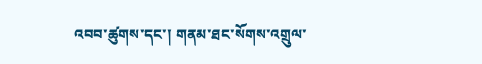འབབ་ཚུགས་དང་། གནམ་ཐང་སོགས་འགྲུལ་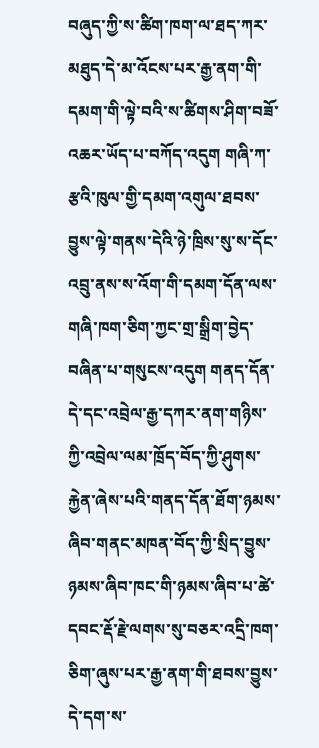བཞུད་ཀྱི་ས་ཚིག་ཁག་ལ་ཐད་ཀར་མཐུད་དེ་མ་འོངས་པར་རྒྱ་ནག་གི་དམག་གི་ལྟེ་བའི་ས་ཚིགས་ཤིག་བཟོ་འཆར་ཡོད་པ་བཀོད་འདུག གཞི་ཀ་རྩའི་ཁུལ་གྱི་དམག་འགུལ་ཐབས་བྱུས་ལྟེ་གནས་དེའི་ཉེ་ཁྲིས་སུ་ས་དོང་འབྲུ་ནས་ས་འོག་གི་དམག་དོན་ལས་གཞི་ཁག་ཅིག་ཀྱང་གྲ་སྒྲིག་བྱེད་བཞིན་པ་གསུངས་འདུག གནད་དོན་དེ་དང་འབྲེལ་རྒྱ་དཀར་ནག་གཉིས་ཀྱི་འབྲེལ་ལམ་ཁྲོད་བོད་ཀྱི་ཤུགས་རྐྱེན་ཞེས་པའི་གནད་དོན་ཐོག་ཉམས་ཞིབ་གནང་མཁན་བོད་ཀྱི་སྲིད་བྱུས་ཉམས་ཞིབ་ཁང་གི་ཉམས་ཞིབ་པ་ཚེ་དབང་རྡོ་རྗེ་ལགས་སུ་བཅར་འདྲི་ཁག་ཅིག་ཞུས་པར་རྒྱ་ནག་གི་ཐབས་བྱུས་དེ་དག་ས་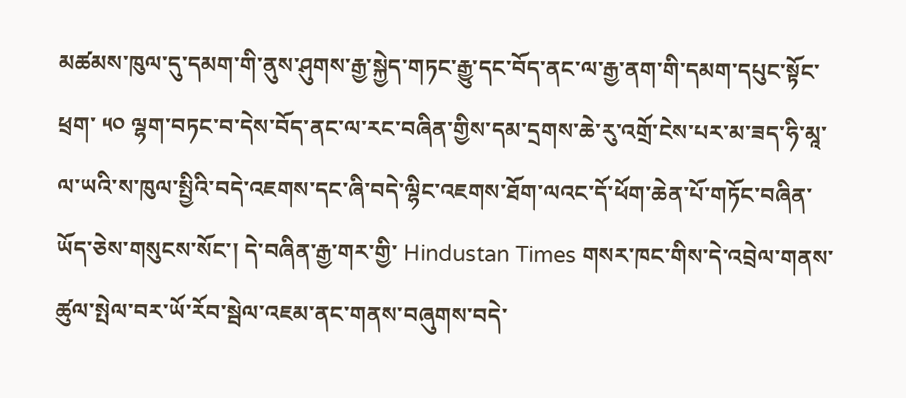མཚམས་ཁུལ་དུ་དམག་གི་ནུས་ཤུགས་རྒྱ་སྐྱེད་གཏང་རྒྱུ་དང་བོད་ནང་ལ་རྒྱ་ནག་གི་དམག་དཔུང་སྟོང་ཕྲག་ ༥༠ ལྷག་བཏང་བ་དེས་བོད་ནང་ལ་རང་བཞིན་གྱིས་དམ་དྲགས་ཆེ་རུ་འགྲོ་ངེས་པར་མ་ཟད་ཧི་མཱ་ལ་ཡའི་ས་ཁུལ་སྤྱིའི་བདེ་འཇགས་དང་ཞི་བདེ་ལྷིང་འཇགས་ཐོག་ལའང་དོ་ཕོག་ཆེན་པོ་གཏོང་བཞིན་ཡོད་ཅེས་གསུངས་སོང་། དེ་བཞིན་རྒྱ་གར་གྱི་ Hindustan Times གསར་ཁང་གིས་དེ་འབྲེལ་གནས་ཚུལ་སྤེལ་བར་ཡོ་རོབ་སྦེལ་འཇམ་ནང་གནས་བཞུགས་བདེ་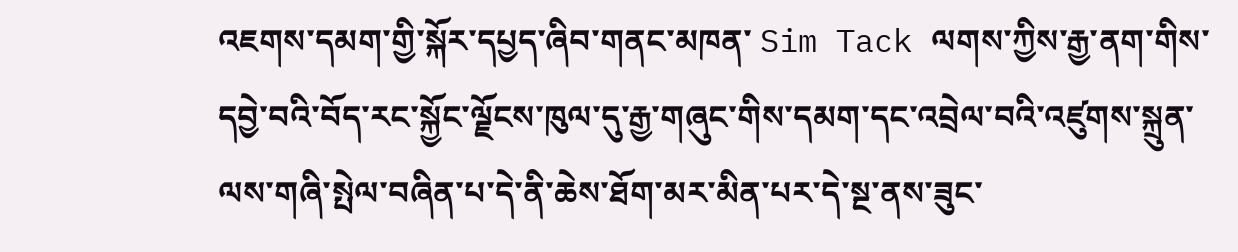འཇགས་དམག་གྱི་སྐོར་དཔྱད་ཞིབ་གནང་མཁན་ Sim Tack ལགས་ཀྱིས་རྒྱ་ནག་གིས་དབྱེ་བའི་བོད་རང་སྐྱོང་ལྗོངས་ཁུལ་དུ་རྒྱ་གཞུང་གིས་དམག་དང་འབྲེལ་བའི་འཛུགས་སྐྲུན་ལས་གཞི་སྤེལ་བཞིན་པ་དེ་ནི་ཆེས་ཐོག་མར་མིན་པར་དེ་སྔ་ནས་ཟུང་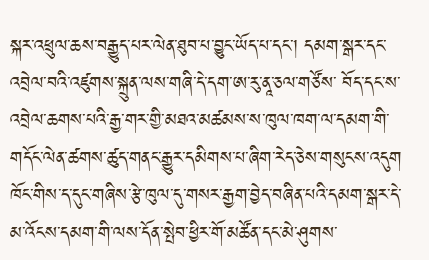སྐར་འཕྲུལ་ཆས་བརྒྱུད་པར་ལེན་ཐུབ་པ་བྱུང་ཡོད་པ་དང་། དམག་སྒར་དང་འབྲེལ་བའི་འཛུགས་སྐྲུན་ལས་གཞི་དེ་དག་ཨ་རུ་ནཱ་ཅལ་གཙོས་ བོད་དང་ས་འབྲེལ་ཆགས་པའི་རྒྱ་གར་གྱི་མཐའ་མཚམས་ས་ཁུལ་ཁག་ལ་དམག་གི་གདོང་ལེན་ཚགས་ཚུད་གནང་རྒྱུར་དམིགས་པ་ཞིག་རེད་ཅེས་གསུངས་འདུག ཁོང་གིས་ད་དུང་གཞིས་རྩེ་ཁུལ་དུ་གསར་རྒྱག་བྱེད་བཞིན་པའི་དམག་སྒར་དེ་མ་འོངས་དམག་གི་ལས་དོན་སྤེབ་ཕྱིར་གོ་མཚོན་དང་མེ་ཤུགས་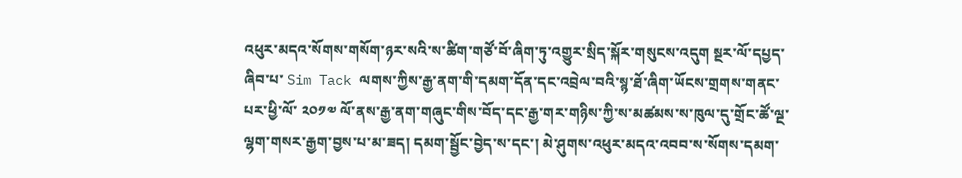འཕུར་མདའ་སོགས་གསོག་ཉར་སའི་ས་ཚིག་གཙོ་བོ་ཞིག་ཏུ་འགྱུར་སྲིད་སྐོར་གསུངས་འདུག སྔར་ལོ་དཔྱད་ཞིབ་པ་ Sim Tack ལགས་ཀྱིས་རྒྱ་ནག་གི་དམག་དོན་དང་འབྲེལ་བའི་སྙ་ཐོ་ཞིག་ཡོངས་གྲགས་གནང་པར་ཕྱི་ལོ་ ༢༠༡༧ ལོ་ནས་རྒྱ་ནག་གཞུང་གིས་བོད་དང་རྒྱ་གར་གཉིས་ཀྱི་ས་མཚམས་ས་ཁུལ་དུ་གྲོང་ཚོ་ལྔ་ལྷག་གསར་རྒྱག་བྱས་པ་མ་ཟད། དམག་སྦྱོང་བྱེད་ས་དང་། མེ་ཤུགས་འཕུར་མདའ་འབབ་ས་སོགས་དམག་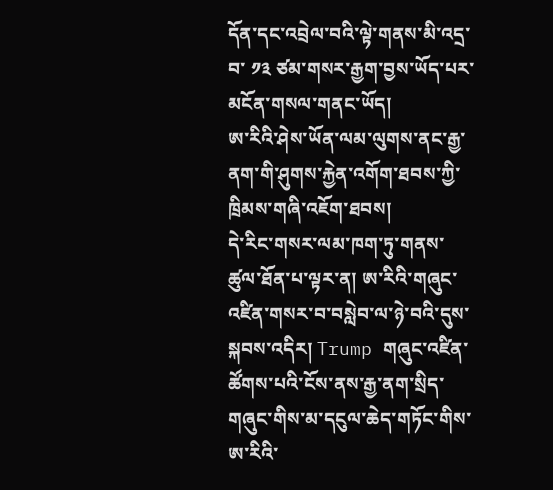དོན་དང་འབྲེལ་བའི་ལྟེ་གནས་མི་འདྲ་བ་ ༡༣ ཙམ་གསར་རྒྱག་བྱས་ཡོད་པར་མངོན་གསལ་གནང་ཡོད།
ཨ་རིའི་ཤེས་ཡོན་ལམ་ལུགས་ནང་རྒྱ་ནག་གི་ཤུགས་རྐྱེན་འགོག་ཐབས་ཀྱི་ཁྲིམས་གཞི་འཇོག་ཐབས།
དེ་རིང་གསར་ལམ་ཁག་ཏུ་གནས་ཚུལ་ཐོན་པ་ལྟར་ན། ཨ་རིའི་གཞུང་འཛིན་གསར་བ་བསླེབ་ལ་ཉེ་བའི་དུས་སྐབས་འདིར། Trump གཞུང་འཛིན་ཚོགས་པའི་ངོས་ནས་རྒྱ་ནག་སྲིད་གཞུང་གིས་མ་དངུལ་ཆེད་གཏོང་གིས་ཨ་རིའི་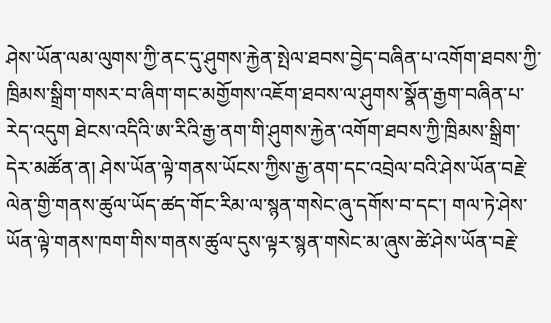ཤེས་ཡོན་ལམ་ལུགས་ཀྱི་ནང་དུ་ཤུགས་རྐྱེན་སྤེལ་ཐབས་བྱེད་བཞིན་པ་འགོག་ཐབས་ཀྱི་ཁྲིམས་སྒྲིག་གསར་བ་ཞིག་གང་མགྱོགས་འཇོག་ཐབས་ལ་ཤུགས་སྣོན་རྒྱག་བཞིན་པ་རེད་འདུག ཐེངས་འདིའི་ཨ་རིའི་རྒྱ་ནག་གི་ཤུགས་རྐྱེན་འགོག་ཐབས་ཀྱི་ཁྲིམས་སྒྲིག་དེར་མཚོན་ན། ཤེས་ཡོན་ལྟེ་གནས་ཡོངས་ཀྱིས་རྒྱ་ནག་དང་འབྲེལ་བའི་ཤེས་ཡོན་བརྗེ་ལེན་གྱི་གནས་ཚུལ་ཡོད་ཚད་གོང་རིམ་ལ་སྙན་གསེང་ཞུ་དགོས་བ་དང་། གལ་ཏེ་ཤེས་ཡོན་ལྟེ་གནས་ཁག་གིས་གནས་ཚུལ་དུས་ལྟར་སྙན་གསེང་མ་ཞུས་ཚེ་ཤེས་ཡོན་བརྗེ་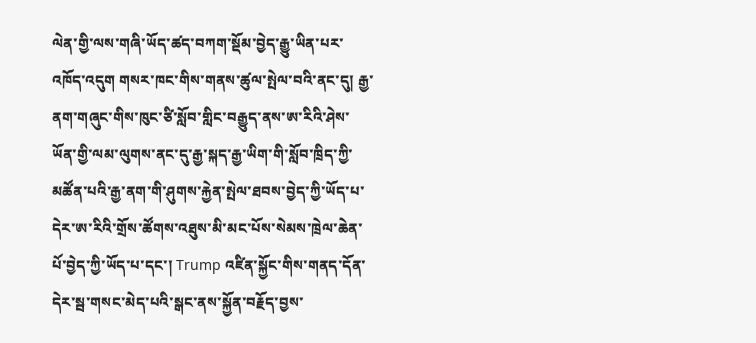ལེན་གྱི་ལས་གཞི་ཡོད་ཚད་བཀག་སྡོམ་བྱེད་རྒྱུ་ཡིན་པར་འཁོད་འདུག གསར་ཁང་གིས་གནས་ཚུལ་སྤེལ་བའི་ནང་དུ། རྒྱ་ནག་གཞུང་གིས་ཁུང་ཙི་སློབ་གླིང་བརྒྱུད་ནས་ཨ་རིའི་ཤེས་ཡོན་གྱི་ལམ་ལུགས་ནང་དུ་རྒྱ་སྐད་རྒྱ་ཡིག་གི་སློབ་ཁྲིད་ཀྱི་མཚོན་པའི་རྒྱ་ནག་གི་ཤུགས་རྐྱེན་སྤེལ་ཐབས་བྱེད་ཀྱི་ཡོད་པ་དེར་ཨ་རིའི་གྲོས་ཚོགས་འཐུས་མི་མང་པོས་སེམས་ཁྲེལ་ཆེན་པོ་བྱེད་ཀྱི་ཡོད་པ་དང་། Trump འཛིན་སྐྱོང་གིས་གནད་དོན་དེར་སྦ་གསང་མེད་པའི་སྒང་ནས་སྐྱོན་བརྗོད་བྱས་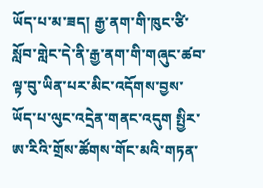ཡོད་པ་མ་ཟད། རྒྱ་ནག་གི་ཁུང་ཙི་སློབ་གླེང་དེ་ནི་རྒྱ་ནག་གི་གཞུང་ཚབ་ལྟ་བུ་ཡིན་པར་མིང་འདོགས་བྱས་ཡོད་པ་ལུང་འདྲེན་གནང་འདུག སྤྱིར་ཨ་རིའི་གྲོས་ཚོགས་གོང་མའི་གཏན་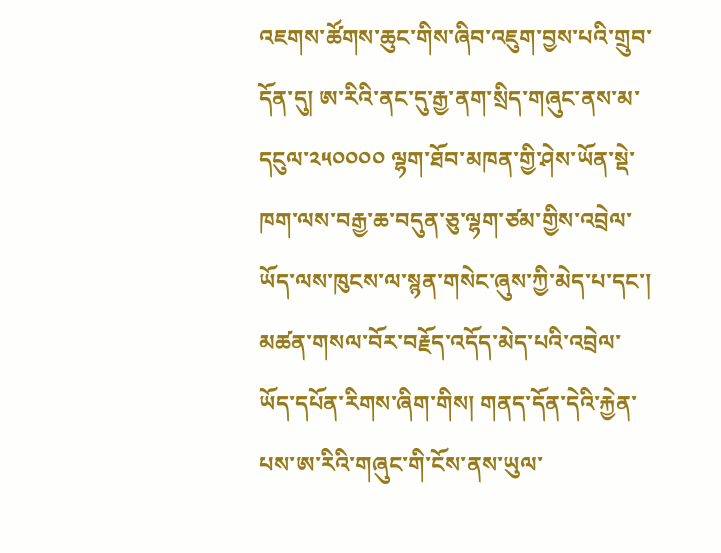འཇགས་ཚོགས་ཆུང་གིས་ཞིབ་འཇུག་བྱས་པའི་གྲུབ་དོན་དུ། ཨ་རིའི་ནང་དུ་རྒྱ་ནག་སྲིད་གཞུང་ནས་མ་དངུལ་༢༥༠༠༠༠ ལྷག་ཐོབ་མཁན་གྱི་ཤེས་ཡོན་སྡེ་ཁག་ལས་བརྒྱ་ཆ་བདུན་ཅུ་ལྷག་ཙམ་གྱིས་འབྲེལ་ཡོད་ལས་ཁུངས་ལ་སྙན་གསེང་ཞུས་ཀྱི་མེད་པ་དང་། མཚན་གསལ་བོར་བརྗོད་འདོད་མེད་པའི་འབྲེལ་ཡོད་དཔོན་རིགས་ཞིག་གིས། གནད་དོན་དེའི་རྐྱེན་པས་ཨ་རིའི་གཞུང་གི་ངོས་ནས་ཡུལ་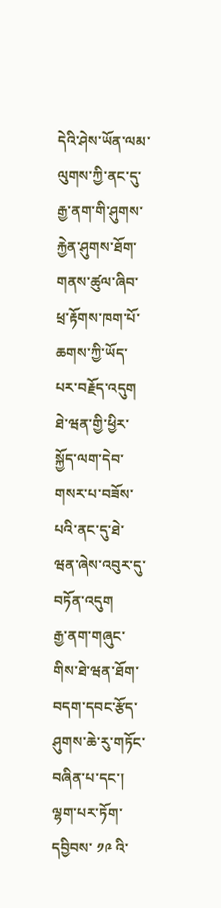དེའི་ཤེས་ཡོན་ལམ་ལུགས་ཀྱི་ནང་དུ་རྒྱ་ནག་གི་ཤུགས་རྐྱེན་ཤུགས་ཐོག་གནས་ཚུལ་ཞིབ་ཕྲ་རྟོགས་ཁག་པོ་ཆགས་ཀྱི་ཡོད་པར་བརྗོད་འདུག
ཐེ་ཝན་གྱི་ཕྱིར་སྐྱོད་ལག་དེབ་གསར་པ་བཟོས་པའི་ནང་དུ་ཐེ་ཝན་ཞེས་འབུར་དུ་བཏོན་འདུག
རྒྱ་ནག་གཞུང་གིས་ཐེ་ཝན་ཐོག་བདག་དབང་རྩོད་ཤུགས་ཆེ་རུ་གཏོང་བཞིན་པ་དང་། ལྷག་པར་ཏོག་དབྱིབས་ ༡༩ འི་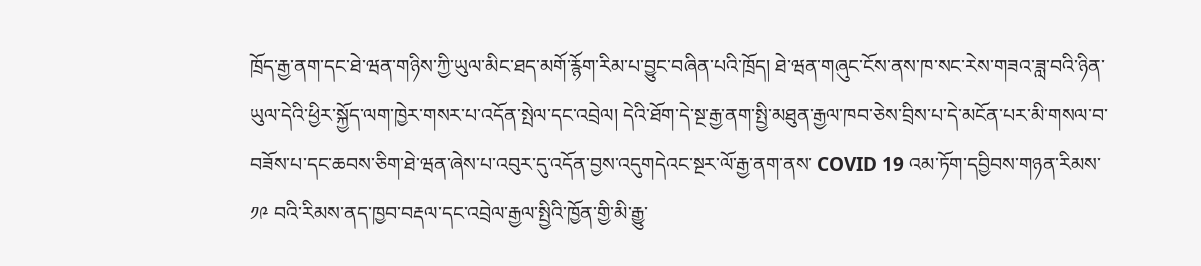ཁྲོད་རྒྱ་ནག་དང་ཐེ་ཝན་གཉིས་ཀྱི་ཡུལ་མིང་ཐད་མགོ་རྙོག་རིམ་པ་བྱུང་བཞིན་པའི་ཁྲོད། ཐེ་ཝན་གཞུང་ངོས་ནས་ཁ་སང་རེས་གཟའ་ཟླ་བའི་ཉིན་ཡུལ་དེའི་ཕྱིར་སྐྱོད་ལག་ཁྱེར་གསར་པ་འདོན་སྤེལ་དང་འབྲེལ། དེའི་ཐོག་དེ་སྔ་རྒྱ་ནག་སྤྱི་མཐུན་རྒྱལ་ཁབ་ཅེས་བྲིས་པ་དེ་མངོན་པར་མི་གསལ་བ་བཟོས་པ་དང་ཆབས་ཅིག་ཐེ་ཝན་ཞེས་པ་འབུར་དུ་འདོན་བྱས་འདུགདེའང་སྔར་ལོ་རྒྱ་ནག་ནས་ COVID 19 འམ་ཏོག་དབྱིབས་གཉན་རིམས་ ༡༩ བའི་རིམས་ནད་ཁྱབ་བརྡལ་དང་འབྲེལ་རྒྱལ་སྤྱིའི་ཁྱོན་གྱི་མི་རྒྱུ་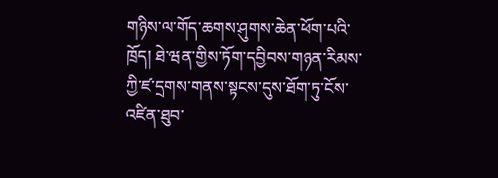གཉིས་ལ་གོད་ཆགས་ཤུགས་ཆེན་ཕོག་པའི་ཁྲོད། ཐེ་ཝན་གྱིས་ཏོག་དབྱིབས་གཉན་རིམས་ཀྱི་ཛ་དྲགས་གནས་སྟངས་དུས་ཐོག་ཏུ་ངོས་འཛིན་ཐུབ་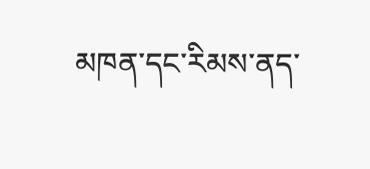མཁན་དང་རིམས་ནད་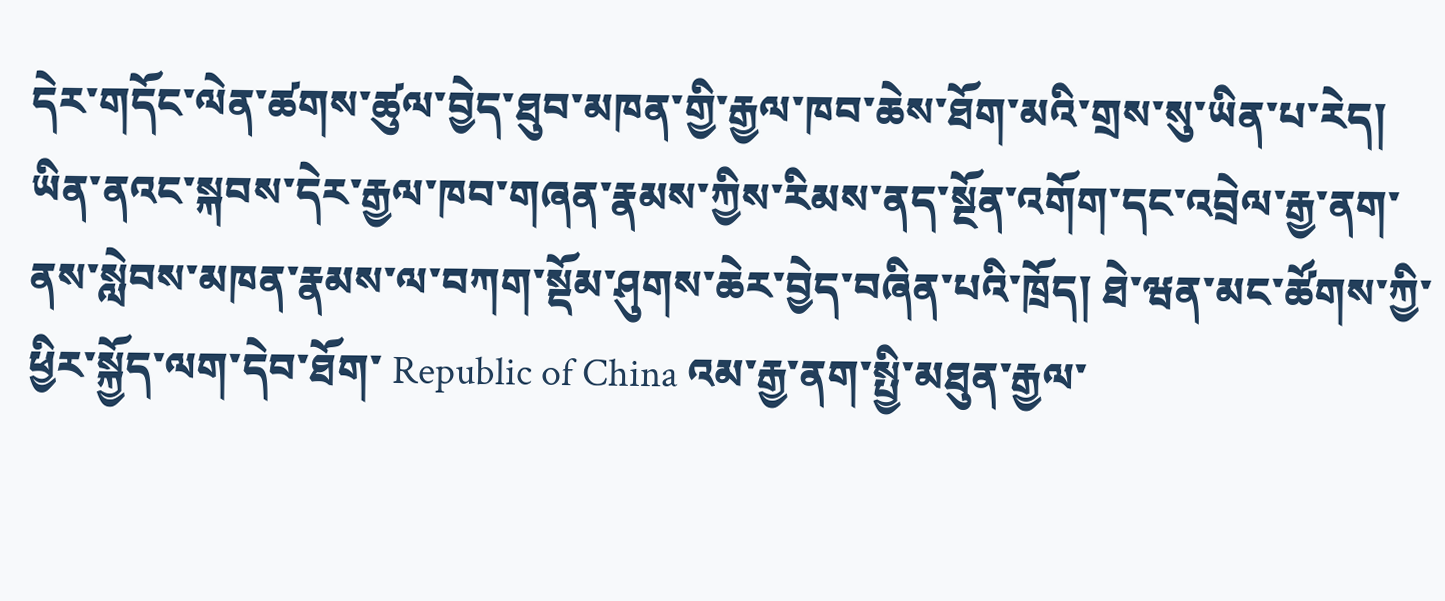དེར་གདོང་ལེན་ཚགས་ཚུལ་བྱེད་ཐུབ་མཁན་གྱི་རྒྱལ་ཁབ་ཆེས་ཐོག་མའི་གྲས་སུ་ཡིན་པ་རེད། ཡིན་ནའང་སྐབས་དེར་རྒྱལ་ཁབ་གཞན་རྣམས་ཀྱིས་རིམས་ནད་སྔོན་འགོག་དང་འབྲེལ་རྒྱ་ནག་ནས་སླེབས་མཁན་རྣམས་ལ་བཀག་སྡོམ་ཤུགས་ཆེར་བྱེད་བཞིན་པའི་ཁྲོད། ཐེ་ཝན་མང་ཚོགས་ཀྱི་ཕྱིར་སྐྱོད་ལག་དེབ་ཐོག་ Republic of China འམ་རྒྱ་ནག་སྤྱི་མཐུན་རྒྱལ་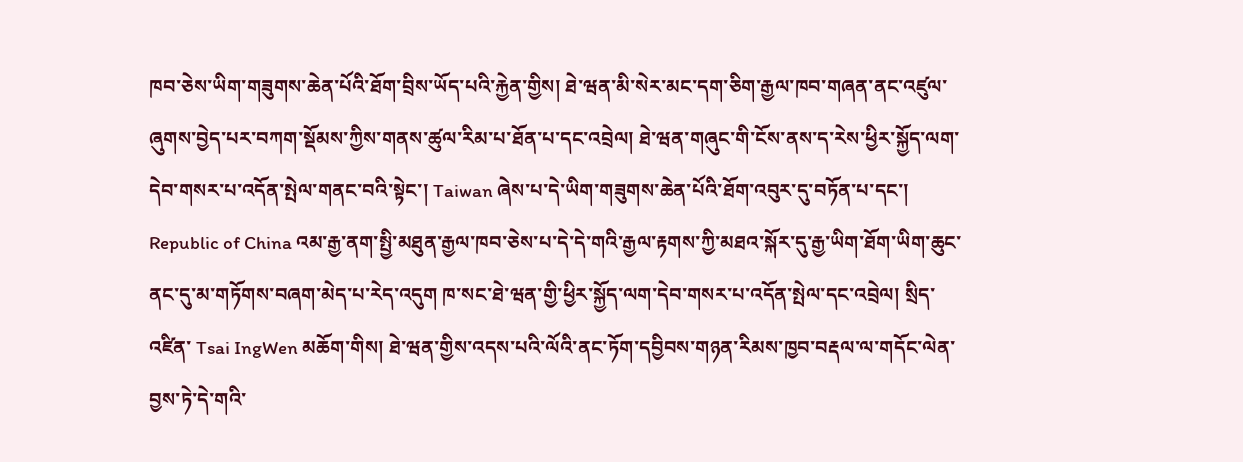ཁབ་ཅེས་ཡིག་གཟུགས་ཆེན་པོའི་ཐོག་བྲིས་ཡོད་པའི་རྐྱེན་གྱིས། ཐེ་ཝན་མི་སེར་མང་དག་ཅིག་རྒྱལ་ཁབ་གཞན་ནང་འཛུལ་ཞུགས་བྱེད་པར་བཀག་སྡོམས་ཀྱིས་གནས་ཚུལ་རིམ་པ་ཐོན་པ་དང་འབྲེལ། ཐེ་ཝན་གཞུང་གི་ངོས་ནས་ད་རེས་ཕྱིར་སྐྱོད་ལག་དེབ་གསར་པ་འདོན་སྤེལ་གནང་བའི་སྟེང་། Taiwan ཞེས་པ་དེ་ཡིག་གཟུགས་ཆེན་པོའི་ཐོག་འབུར་དུ་བཏོན་པ་དང་།  Republic of China འམ་རྒྱ་ནག་སྤྱི་མཐུན་རྒྱལ་ཁབ་ཅེས་པ་དེ་དེ་གའི་རྒྱལ་རྟགས་ཀྱི་མཐའ་སྐོར་དུ་རྒྱ་ཡིག་ཐོག་ཡིག་ཆུང་ནང་དུ་མ་གཏོགས་བཞག་མེད་པ་རེད་འདུག ཁ་སང་ཐེ་ཝན་གྱི་ཕྱིར་སྐྱོད་ལག་དེབ་གསར་པ་འདོན་སྤེལ་དང་འབྲེལ། སྲིད་འཛིན་ Tsai IngWen མཆོག་གིས། ཐེ་ཝན་གྱིས་འདས་པའི་ལོའི་ནང་ཏོག་དབྱིབས་གཉན་རིམས་ཁྱབ་བརྡལ་ལ་གདོང་ལེན་བྱས་ཏེ་དེ་གའི་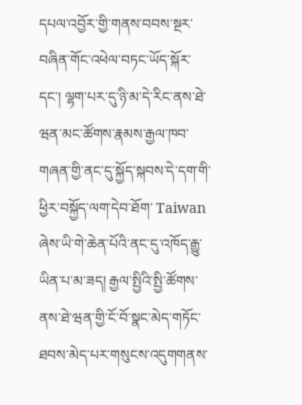དཔལ་འབྱོར་གྱི་གནས་བབས་སྔར་བཞིན་གོང་འཕེལ་བཏང་ཡོད་སྐོར་དང་། ལྷག་པར་དུ་ཉི་མ་དེ་རིང་ནས་ཐེ་ཝན་མང་ཚོགས་རྣམས་རྒྱལ་ཁབ་གཞན་གྱི་ནང་དུ་སྐྱོད་སྐབས་དེ་དག་གི་ཕྱིར་བསྐྱོད་ལག་དེབ་ཐོག་ Taiwan ཞེས་ཡི་གེ་ཆེན་པོའི་ནང་དུ་འཁོད་རྒྱུ་ཡིན་པ་མ་ཟད། རྒྱལ་སྤྱིའི་སྤྱི་ཚོགས་ནས་ཐེ་ཝན་གྱི་ངོ་བོ་སྣང་མེད་གཏོང་ཐབས་མེད་པར་གསུངས་འདུགགནས་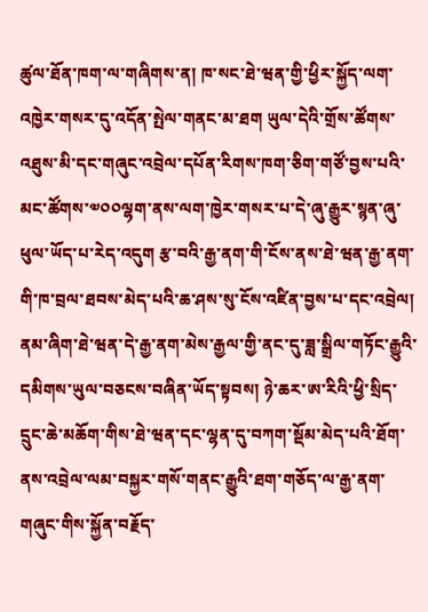ཚུལ་ཐོན་ཁག་ལ་གཞིགས་ན། ཁ་སང་ཐེ་ཝན་གྱི་ཕྱིར་སྐྱོད་ལག་འཁྱེར་གསར་དུ་འདོན་སྤེལ་གནང་མ་ཐག ཡུལ་དེའི་གྲོས་ཚོགས་འཐུས་མི་དང་གཞུང་འབྲེལ་དཔོན་རིགས་ཁག་ཅིག་གཙོ་བྱས་པའི་མང་ཚོགས་༧༠༠ལྷག་ནས་ལག་ཁྱེར་གསར་པ་དེ་ཞུ་རྒྱུར་སྙན་ཞུ་ཕུལ་ཡོད་པ་རེད་འདུག རྩ་བའི་རྒྱ་ནག་གི་ངོས་ནས་ཐེ་ཝན་རྒྱ་ནག་གི་ཁ་བྲལ་ཐབས་མེད་པའི་ཆ་ཤས་སུ་ངོས་འཛིན་བྱས་པ་དང་འབྲེལ། ནམ་ཞིག་ཐེ་ཝན་དེ་རྒྱ་ནག་མེས་རྒྱལ་གྱི་ནང་དུ་ཟླ་སྒྲིལ་གཏོང་རྒྱུའི་དམིགས་ཡུལ་བཅངས་བཞིན་ཡོད་སྟབས། ཉེ་ཆར་ཨ་རིའི་ཕྱི་སྲིད་དྲུང་ཆེ་མཆོག་གིས་ཐེ་ཝན་དང་ལྷན་དུ་བཀག་སྡོམ་མེད་པའི་ཐོག་ནས་འབྲེལ་ལམ་བསྐྱར་གསོ་གནང་རྒྱུའི་ཐག་གཅོད་ལ་རྒྱ་ནག་གཞུང་གིས་སྐྱོན་བརྗོད་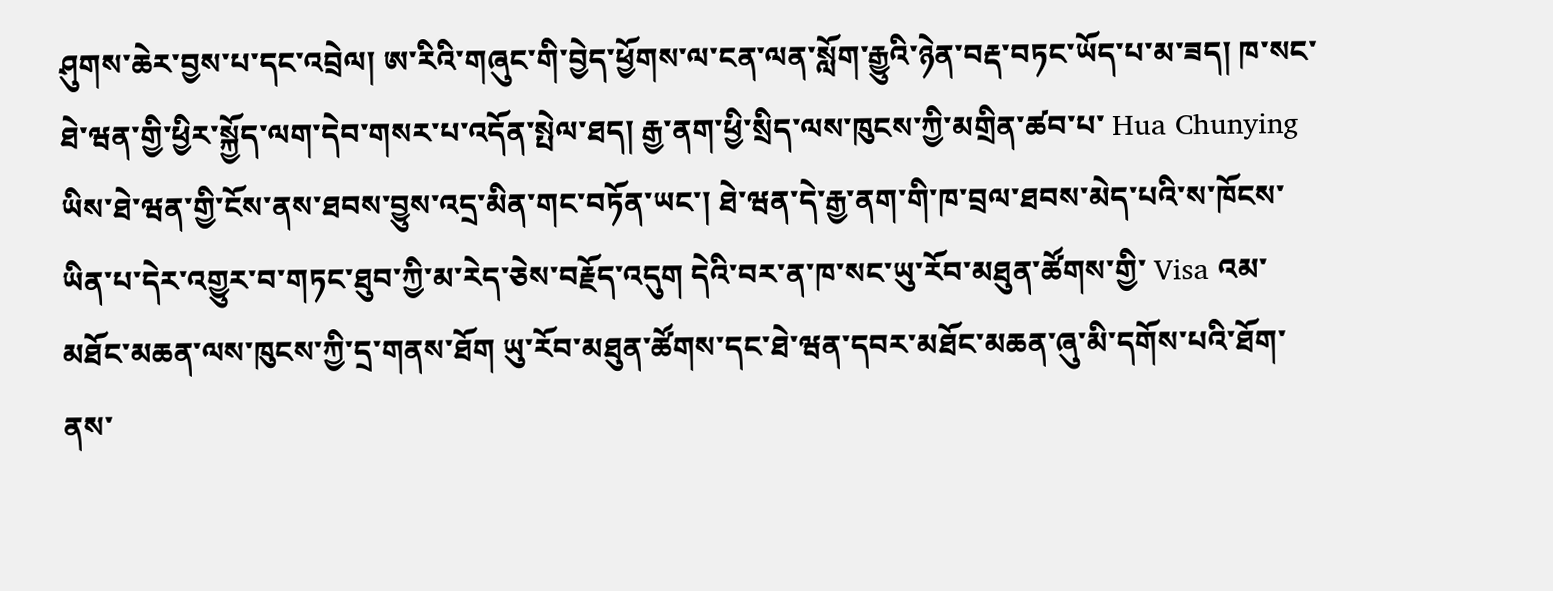ཤུགས་ཆེར་བྱས་པ་དང་འབྲེལ། ཨ་རིའི་གཞུང་གི་བྱེད་ཕྱོགས་ལ་ངན་ལན་སློག་རྒྱུའི་ཉེན་བརྡ་བཏང་ཡོད་པ་མ་ཟད། ཁ་སང་ཐེ་ཝན་གྱི་ཕྱིར་སྐྱོད་ལག་དེབ་གསར་པ་འདོན་སྤེལ་ཐད། རྒྱ་ནག་ཕྱི་སྲིད་ལས་ཁུངས་ཀྱི་མགྲིན་ཚབ་པ་ Hua Chunying ཡིས་ཐེ་ཝན་གྱི་ངོས་ནས་ཐབས་བྱུས་འདྲ་མིན་གང་བཏོན་ཡང་། ཐེ་ཝན་དེ་རྒྱ་ནག་གི་ཁ་བྲལ་ཐབས་མེད་པའི་ས་ཁོངས་ཡིན་པ་དེར་འགྱུར་བ་གཏང་ཐུབ་ཀྱི་མ་རེད་ཅེས་བརྗོད་འདུག དེའི་བར་ན་ཁ་སང་ཡུ་རོབ་མཐུན་ཚོགས་གྱི་ Visa འམ་མཐོང་མཆན་ལས་ཁུངས་ཀྱི་དྲ་གནས་ཐོག ཡུ་རོབ་མཐུན་ཚོགས་དང་ཐེ་ཝན་དབར་མཐོང་མཆན་ཞུ་མི་དགོས་པའི་ཐོག་ནས་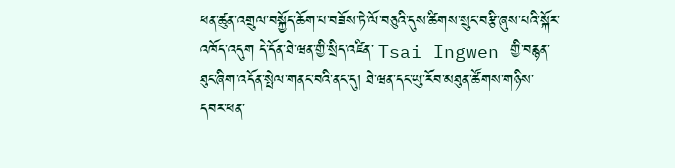ཕན་ཚུན་འགྲུལ་བསྐྱོད་ཆོག་པ་བཟོས་ཏེ་ལོ་བཅུའི་དུས་ཚིགས་སྲུང་བརྩི་ཞུས་པའི་སྐོར་འཁོད་འདུག དེ་དོན་ཐེ་ཝན་གྱི་སྲིད་འཛིན་ Tsai Ingwen གྱི་བརྙན་ཐུང་ཞིག་འདོན་སྤེལ་གནང་བའི་ནང་དུ། ཐེ་ཝན་དང་ཡུ་རོབ་མཐུན་ཚོགས་གཉིས་དབར་ཕན་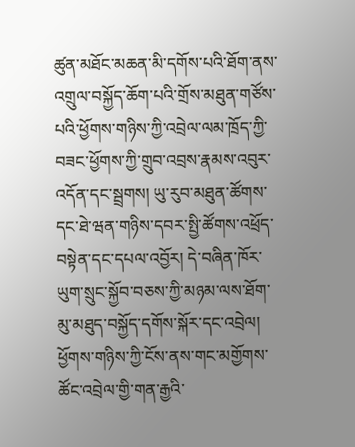ཚུན་མཐོང་མཆན་མི་དགོས་པའི་ཐོག་ནས་འགྲུལ་བསྐྱོད་ཆོག་པའི་གྲོས་མཐུན་གཙོས་པའི་ཕྱོགས་གཉིས་ཀྱི་འབྲེལ་ལམ་ཁྲོད་ཀྱི་བཟང་ཕྱོགས་ཀྱི་གྲུབ་འབྲས་རྣམས་འབུར་འདོན་དང་སྦྲགས། ཡུ་རུབ་མཐུན་ཚོགས་དང་ཐེ་ཝན་གཉིས་དབར་སྤྱི་ཚོགས་འཕྲོད་བསྟེན་དང་དཔལ་འབྱོར། དེ་བཞིན་ཁོར་ཡུག་སྲུང་སྐྱོབ་བཅས་ཀྱི་མཉམ་ལས་ཐོག་མུ་མཐུད་བསྐྱོད་དགོས་སྐོར་དང་འབྲེལ། ཕྱོགས་གཉིས་ཀྱི་ངོས་ནས་གང་མགྱོགས་ཚོང་འབྲེལ་གྱི་གན་རྒྱའི་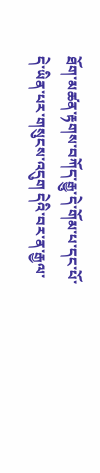ཐོག་མཚན་རྟགས་བཀོད་རྒྱུ་དེ་གོམ་པ་དང་པོ་དེ་ཡིན་པར་གསུངས་འདུག དེའི་བར་ན་རྒྱལ་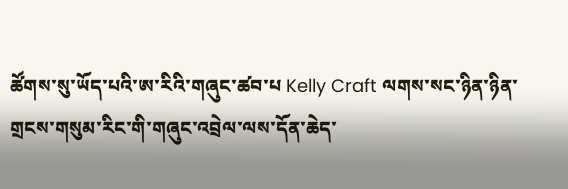ཚོགས་སུ་ཡོད་པའི་ཨ་རིའི་གཞུང་ཚབ་པ Kelly Craft ལགས་སང་ཉིན་ཉིན་གྲངས་གསུམ་རིང་གི་གཞུང་འབྲེལ་ལས་དོན་ཆེད་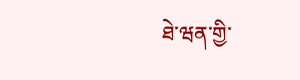ཐེ་ཝན་གྱི་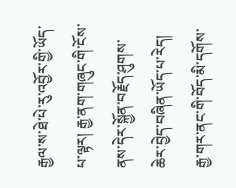རྒྱལ་ས་ཐེ་པེ་རུ་འབྱོར་གྱི་ཡོད་པ་ལྟར། རྒྱ་ནག་གཞུང་གི་ངོས་ནས་དེར་སྐྱོན་བརྗོད་ཤུགས་ཆེར་བྱེད་བཞིན་ཡོད་པ་རེད།
རྒྱ་གར་ནང་གི་བོད་མི་དགོས་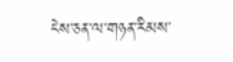ངེས་ཅན་ལ་གཉན་རིམས་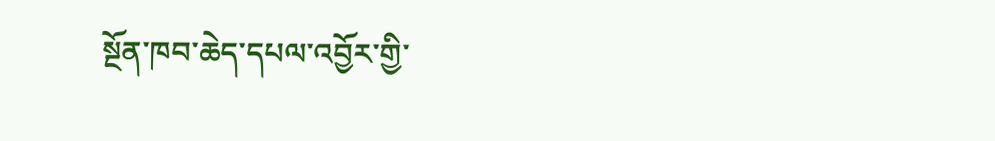སྔོན་ཁབ་ཆེད་དཔལ་འབྱོར་གྱི་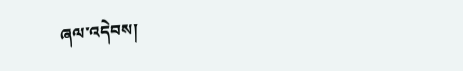ཞལ་འདེབས།